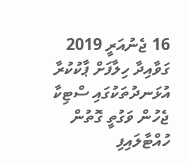16 ޖެނުއަރީ 2019
ގަވާއިދާ ހިލާފަށް ޕާކުކުރާ އުޅަނދުތަކުގައި ސްޓިކާ ޖެހުން ވަގުތީ ގޮތުން ހުއްޓާލައިފި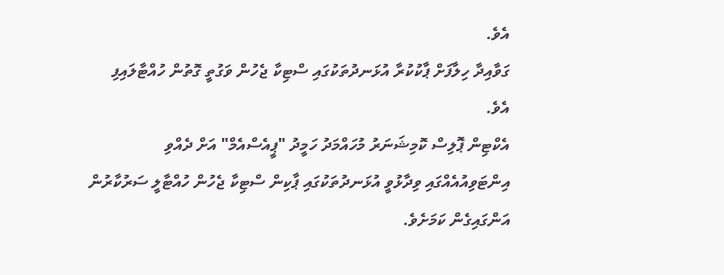އެވެ.
ގަވާއިދާ ހިލާފަށް ޕާކުކުރާ އުޅަނދުތަކުގައި ސްޓިކާ ޖެހުން ވަގުތީ ގޮތުން ހުއްޓާލައިފި އެވެ.
އެކްޓިން ޕޮލިސް ކޮމިޝަނަރު މުހައްމަދު ހަމީދު "ޕީއެސްއެމް" އަށް ދެއްވި އިންޓަވިއުއެއްގައި ވިދާޅުވީ އުޅަނދުތަކުގައި ޕާކިން ސްޓިކާ ޖެހުން ހުއްޓާލީ ސަރުކާރުން އަންގައިގެން ކަމަށެވެ.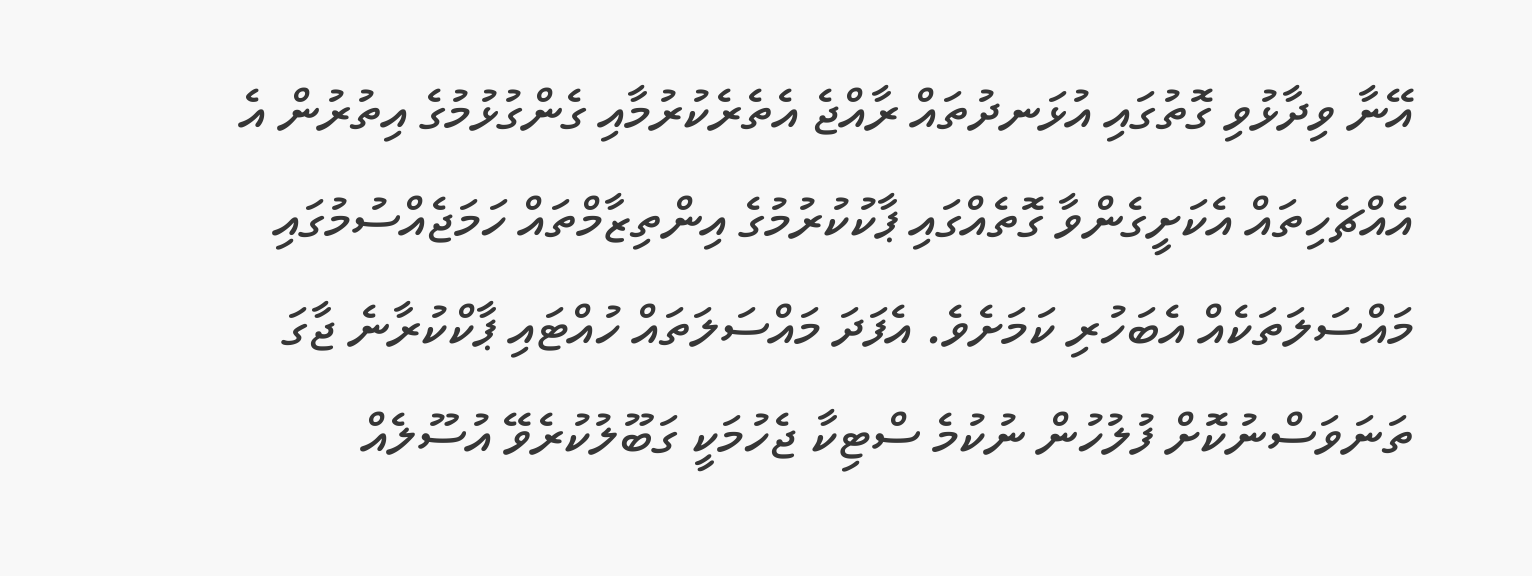އޭނާ ވިދާޅުވި ގޮތުގައި އުޅަނދުތައް ރާއްޖެ އެތެރެކުރުމާއި ގެންގުޅުމުގެ އިތުރުން އެ އެއްޗެހިތައް އެކަށީގެންވާ ގޮތެއްގައި ޕާކުކުރުމުގެ އިންތިޒާމްތައް ހަމަޖެއްސުމުގައި މައްސަލަތަކެއް އެބަހުރި ކަމަށެވެ. އެފަދަ މައްސަލަތައް ހުއްޓައި ޕާކްކުރާނެ ޖާގަ ތަނަވަސްނުކޮށް ފުލުހުން ނުކުމެ ސްޓިކާ ޖެހުމަކީ ގަބޫލުކުރެވޭ އުސޫލެއް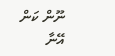ނޫން ކަން އޭނާ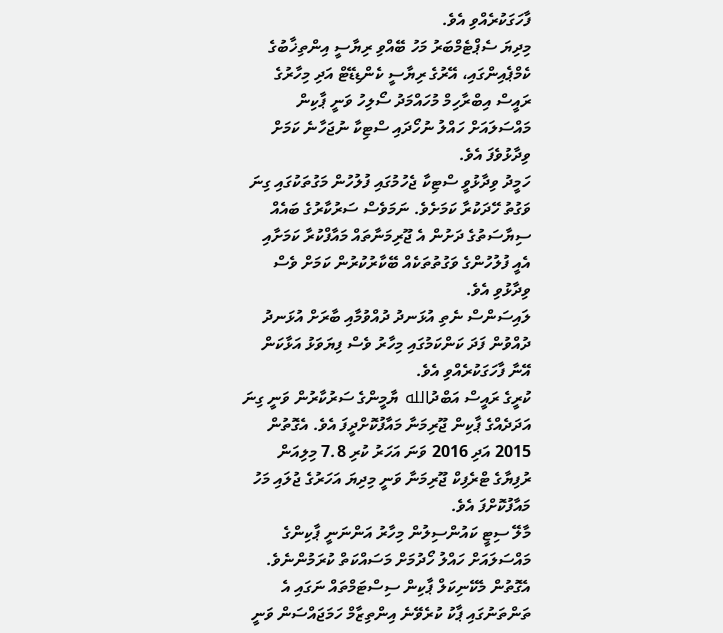ފާހަގަކުރެއްވި އެވެ.
މިދިޔަ ސެޕްޓެމްބަރު މަހު ބޭއްވި ރިޔާސީ އިންތިޚާބުގެ ކެމްޕެއިންގައި، އޭރުގެ ރިޔާސީ ކެންޑިޑޭޓް އަދި މިހާރުގެ ރައީސް އިބްރާހިމް މުހައްމަދު ސޯލިހު ވަނީ ޕާކިން މައްސަލައަށް ހައްލު ނުހޯދައި ސްޓިކާ ނުޖަހާނެ ކަމަށް ވިދާޅުވެފަ އެވެ.
ހަމީދު ވިދާޅުވީ ސްޓިކާ ޖެހުމުގައި ފުލުހުން މަގުތަކުގައި ގިނަ ވަގުތު ހޭދަކުރާ ކަމަށެވެ. ނަމަވެސް ސަރުކާރުގެ ބައެއް ސިޔާސަތުގެ ދަށުން އެ ޖޫރިމަނާތައް މައާފްކުރާ ކަމަށާއި އެއީ ފުލުހުންގެ ވަގުތުތަކެއް ބޭކާރުކުރުން ކަމަށް ވެސް ވިދާޅުވި އެވެ.
ލައިސަންސް ނެތި އުޅަނދު ދުއްވުމާއި ބާރަށް އުޅަނދު ދުއްވުން ފަދަ ކަންކަމުގައި މިހާރު ވެސް ފިޔަވަޅު އަޅާކަން އޭނާ ފާހަގަކުރެއްވި އެވެ.
ކުރީގެ ރައީސް އަބްދުالله ޔާމީންގެ ސަރުކާރުން ވަނީ ގިނަ އަދަދެއްގެ ޕާކިން ޖޫރިމަނާ މައާފުކޮށްދީފަ އެވެ. އެގޮތުން 2015 އަދި 2016 ވަނަ އަހަރު ކުރި 7.8 މިލިއަން ރުފިޔާގެ ޓްރެފިކް ޖޫރިމަނާ ވަނީ މިދިޔަ އަހަރުގެ ޖުލައި މަހު މައާފުކޮށްފަ އެވެ.
މާލޭ ސިޓީ ކައުންސިލުން މިހާރު އަންނަނީ ޕާކިންގެ މައްސަލައަށް ހައްލު ހޯދުމަށް މަސައްކަތް ކުރަމުންނެވެ. އެގޮތުން މެކޭނިކަލް ޕާކިން ސިސްޓަމްތައް ނަގައި އެ ތަންތަނުގައި ޕާކު ކުރެވޭނެ އިންތިޒާމް ހަމަޖައްސަން ވަނީ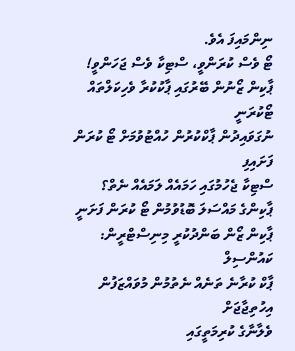ނިންމައިފަ އެވެ.
ޓޯ ވެސް ކުރަންވީ، ސްޓިކާ ވެސް ޖަހަންވީ!
ޕާކިން ޒޯނުން ބޭރުގައި ޕާކުކުރާ ވެހިކަލްތައް ޓޯކުރަނީ
ނުގަވައިދުން ޕާކްކުރުން ހުއްޓުވުމަށް ޓޯ ކުރަން ފަށައިފި
ސްޓިކާ ޖެހުމުގައި ހަމައެއް ލަމައެއް ނެތް؟
ޕާކިންގެ މައްސަލަ ބޮޑުވުމުން ޓޯ ކުރަން ފަށަނީ
ޕާކިން ޒޯން ބަންދުކުރީ މިނިސްޓްރީން: ކައުންސިލް
ޕާކް ކުރާނެ ތަނެއް ނެތުމުން މުވައްޒަފުން އިހުތިޖާޖަށް
ވެލާނާގެ ކުރިމަތީގައި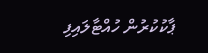ޕާކުކުރުން ހުއްޓާލައިފި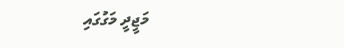މަޖީދީ މަގުގައި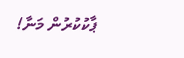ޕާކުކުރުން މަނާ!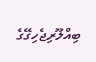ބިއްލޫރިޖެހިގޭގެ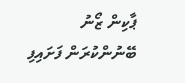ޕާކިން ޒޯނު ބޭނުންކުރަން ފަށައިފި